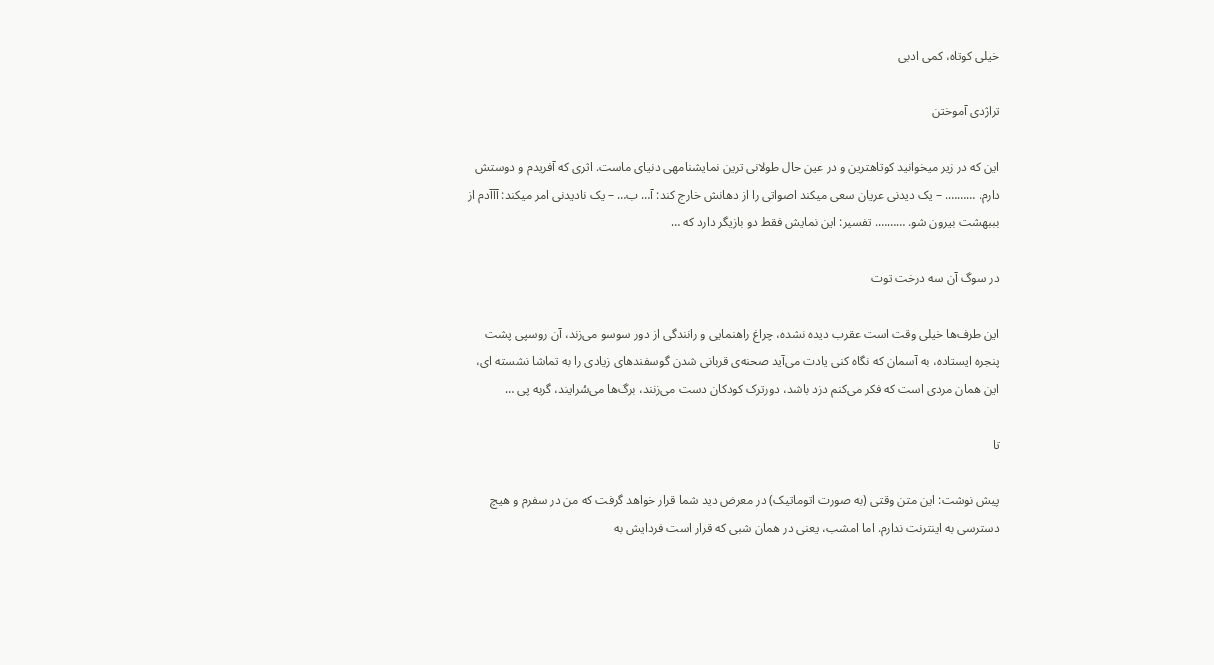خيلی كوتاه، كمی ادبی

تراژدی آموختن

این که در زیر میخوانید کوتاهترین و در عین حال طولانی ترین نمایشنامهی دنیای ماست. اثری که آفریدم و دوستش دارم. ………. – یک دیدنی عریان سعی میکند اصواتی را از دهانش خارج کند: آ… ب… – یک نادیدنی امر میکند: آآآدم از بببهشت بیرون شو. ………. تفسیر: این نمایش فقط دو بازیگر دارد که …

در سوگ آن سه درخت توت

این طرف‌ها خیلی وقت است عقرب دیده نشده، چراغ راهنمایی و رانندگی از دور سوسو می‌زند، آن روسپی پشت پنجره ایستاده، به آسمان که نگاه کنی یادت می‌آید صحنه‌ی قربانی شدن گوسفندهای زیادی را به تماشا نشسته ای، این همان مردی است که فکر می‌کنم دزد باشد، دورترک کودکان دست می‌زنند، برگ‌ها می‌سُرایند، گربه پی …

تا

پیش نوشت: این متن وقتی (به صورت اتوماتیک) در معرض دید شما قرار خواهد گرفت که من در سفرم و هیچ دسترسی به اینترنت ندارم. اما امشب، یعنی در همان شبی که قرار است فردایش به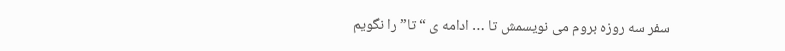سفر سه روزه بروم می نویسمش تا … ادامه ی “تا” را نگویم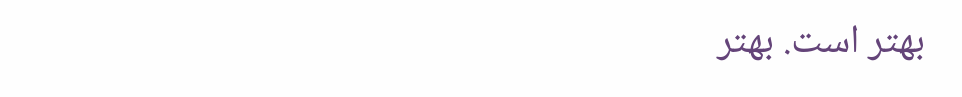بهتر است. بهتر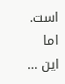است. اما این …